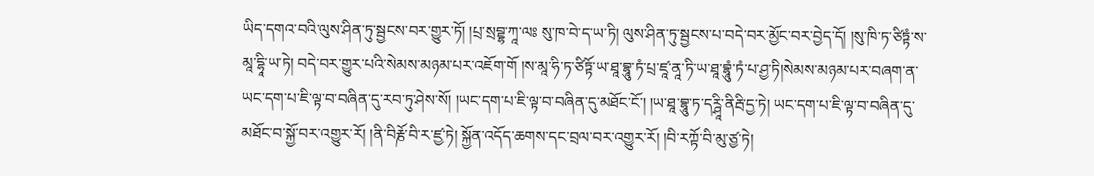ཡིད་དགའ་བའི་ལུས་ཤིན་ཏུ་སྦྱངས་བར་གྱུར་ཏོ། །པྲ་སྲབྡྷ་ཀཱ་ལཿ སུ་ཁ་བེ་ད་ཡ་ཏི། ལུས་ཤིན་ཏུ་སྦྱངས་པ་བདེ་བར་མྱོང་བར་བྱེད་དོ། །སུ་ཁི་ཏ་ཙིཏྟཾ་ས་མཱ་དྷཱི་ཡ་ཏེ། བདེ་བར་གྱུར་པའི་སེམས་མཉམ་པར་འཇོག་གོ །ས་མཱ་ཧི་ཏ་ཙིཏྟོ་ཡ་ཐཱ་བྷཱུ་ཏཾ་པྲ་ཛཱ་ནཱ་ཏི་ཡ་ཐཱ་བྷཱུཾ་ཏཾ་པ་ཤྱ་ཏི།སེམས་མཉམ་པར་བཞག་ན་ཡང་དག་པ་ཇི་ལྟ་བ་བཞིན་དུ་རབ་ཏུ་ཤེས་སོ། །ཡང་དག་པ་ཇི་ལྟ་བ་བཞིན་དུ་མཐོང་ངོ་། །ཡ་ཐཱ་བྷཱུ་ཏ་དཪྴཱི་ནིརྦི་དྱ་ཏེ། ཡང་དག་པ་ཇི་ལྟ་བ་བཞིན་དུ་མཐོང་བ་སྐྱོ་བར་འགྱུར་རོ། །ནི་བིརྞོ་བི་ར་ཛྱ་ཏེ། སྐྱོན་འདོད་ཆགས་དང་བྲལ་བར་འགྱུར་རོ། །བི་རཀྟོ་བི་མུ་ཙྱ་ཏེ།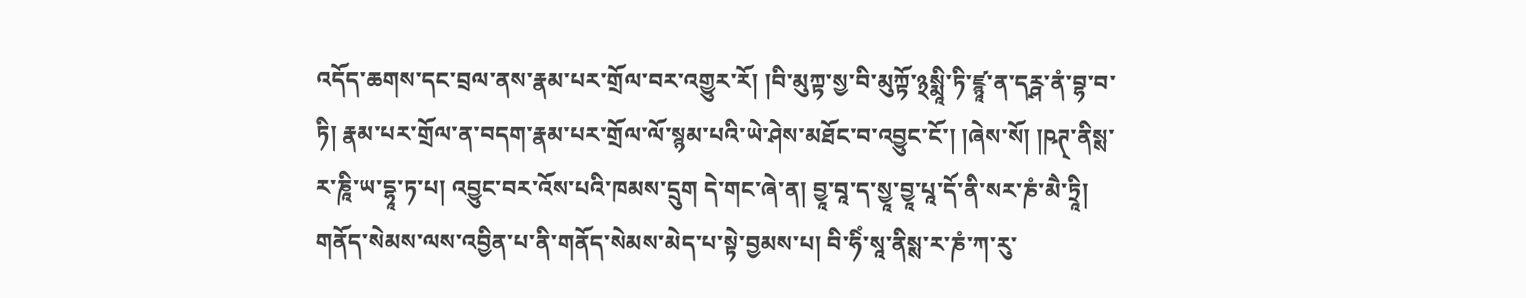འདོད་ཆགས་དང་བྲལ་ནས་རྣམ་པར་གྲོལ་བར་འགྱུར་རོ། །བི་མུཀྟ་སྱ་བི་མུཀྟོ་྅སྨཱི་ཏི་ཛྙཱ་ན་དཪྴ་ནཾ་བྷ་བ་ཏི། རྣམ་པར་གྲོལ་ན་བདག་རྣམ་པར་གྲོལ་ལོ་སྙམ་པའི་ཡེ་ཤེས་མཐོང་བ་འབྱུང་ངོ་། །ཞེས་སོ། །ཥཊ྄་ནིསྶ་ར་ཎཱི་ཡ་དྷཱ་ཏ་པ། འབྱུང་བར་འོས་པའི་ཁམས་དྲུག དེ་གང་ཞེ་ན། བྱཱ་བཱ་ད་སྱཱ་བྱཱ་པཱ་དོ་ནི་སར་ཎཾ་མཻ་ཏྲཱི། གནོད་སེམས་ལས་འབྱིན་པ་ནི་གནོད་སེམས་མེད་པ་སྟེ་བྱམས་པ། བི་ཧིཾ་སཱ་ནིསྶ་ར་ཎཾ་ཀ་རུ་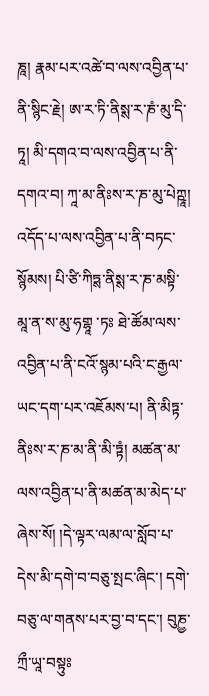ཎཱ། རྣམ་པར་འཚེ་བ་ལས་འབྱིན་པ་ནི་སྙིང་རྗེ། ཨ་ར་ཏི་ནིསྶ་ར་ཎཾ་མུ་དི་ཏཱ། མི་དགའ་བ་ལས་འབྱིན་པ་ནི་དགའ་བ། ཀཱ་མ་ནིཿས་ར་ཎ་མུ་པེཀྵཱ། འདོད་པ་ལས་འབྱིན་པ་ནི་བཏང་སྙོམས། པི་ཙི་ཀིཏྶ་ནིསྶ་ར་ཎ་མསྟི་མཱ་ན་ས་མུ་ཧགྷཱ ་ཏཿ ཐེ་ཚོམ་ལས་འབྱིན་པ་ནི་ངའོ་སྙམ་པའི་ང་རྒྱལ་ཡང་དག་པར་འཇོམས་པ། ནི་མིཏྟ་ནིཿས་ར་ཎ་མ་ནི་མི་ཏྟཾ། མཚན་མ་ལས་འབྱིན་པ་ནི་མཚན་མ་མེད་པ་ཞེས་སོ། །དེ་ལྟར་ལམ་ལ་སློབ་པ་དེས་མི་དགེ་བ་བཅུ་སྤང་ཞིང་། དགེ་བཅུ་ལ་གནས་པར་བྱ་བ་དང་། བུཎྱ་ཀྲྀ་ཡཱ་བསྟུཿ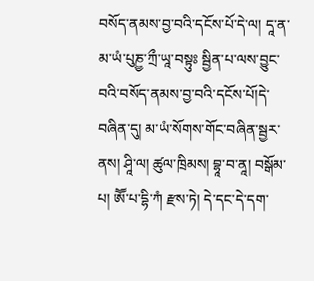བསོད་ནམས་བྱ་བའི་དངོས་པོ་དེ་ལ། དཱ་ན་མ་ཡཾ་པུཎྱ་ཀྲྀ་ཡཱ་བསྟུཿ སྦྱིན་པ་ལས་བྱུང་བའི་བསོད་ནམས་བྱ་བའི་དངོས་པོ།དེ་བཞིན་དུ། མ་ཡཾ་སོགས་གོང་བཞིན་སྦྱར་ནས། ཤཱི་ལ། ཚུལ་ཁྲིམས། བྷཱ་བ་ནཱ། བསྒོམ་པ། ཨཽ་པ་དྷི་ཀཾ རྫས་ཏེ། དེ་དང་དེ་དག་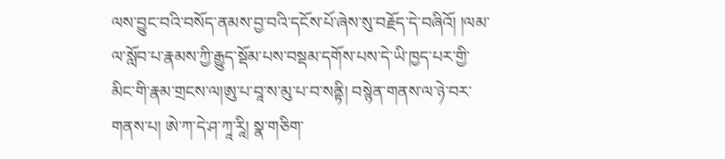ལས་བྱུང་བའི་བསོད་ནམས་བྱ་བའི་དངོས་པོ་ཞེས་སུ་བརྗོད་དེ་བཞིའོ། །ལམ་ལ་སློབ་པ་རྣམས་ཀྱི་རྒྱུད་སྡོམ་པས་བསྡམ་དགོས་པས་དེ་ཡི་ཁྱད་པར་གྱི་མིང་གི་རྣམ་གྲངས་ལ།ཨུ་པ་བཱ་ས་མུ་པ་བ་སནྟི། བསྙེན་གནས་ལ་ཉེ་བར་གནས་པ། ཨེ་ཀ་དེ་ཤ་ཀཱ་རཱི། སྣ་གཅིག་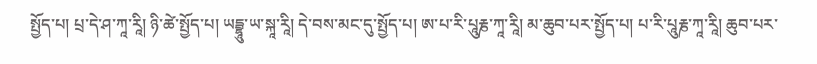སྤྱོད་པ། པྲ་དེ་ཤ་ཀཱ་རཱི། ཉི་ཚེ་སྤྱོད་པ། ཡདྦྷཱུ་ཡ་སྐཱ་རཱི། དེ་བས་མང་དུ་སྤྱོད་པ། ཨ་པ་རི་པཱུརྞ་ཀཱ་རཱི། མ་ཆུབ་པར་སྤྱོད་པ། པ་རི་པཱུརྞ་ཀཱ་རཱི། ཆུབ་པར་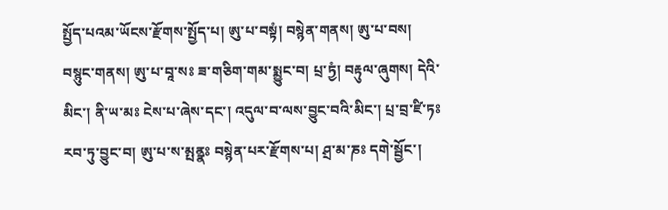སྤྱོད་པའམ་ཡོངས་རྫོགས་སྤྱོད་པ། ཨུ་པ་བསྟཾ། བསྙེན་གནས། ཨུ་པ་བས། བསྙུང་གནས། ཨུ་པ་བཱ་སཿ ཟ་གཅིག་གམ་སྨྱུང་བ། པྲ་ཏྱཾ། བརྟུལ་ཞུགས། དེའི་མིང་། ནི་ཡ་མཿ ངེས་པ་ཞེས་དང་། འདུལ་བ་ལས་བྱུང་བའི་མིང་། པྲ་བྲ་ཛི་ཏཿ རབ་ཏུ་བྱུང་བ། ཨུ་པ་ས་མྤནྣཿ བསྙེན་པར་རྫོགས་པ། ཤྲ་མ་ཎཿ དགེ་སྦྱོང་།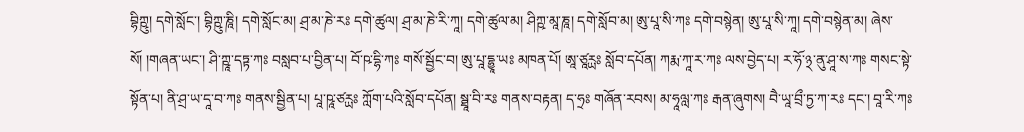བྷིཀྵུ། དགེ་སློང་། བྷིཀྵུ་ཎཱི། དགེ་སློང་མ། ཤྲ་མ་ཎེ་རཿ དགེ་ཚུལ། ཤྲ་མ་ཎེ་རི་ཀཱ། དགེ་ཚུལ་མ། ཤིཀྵ་མཱ་ཎཱ། དགེ་སློབ་མ། ཨུ་པཱ་སི་ཀཿ དགེ་བསྙེན། ཨུ་པཱ་སི་ཀཱ། དགེ་བསྙེན་མ། ཞེས་སོ། །གཞན་ཡང་། ཤི་ཀྵཱ་དཏྟ་ཀཿ བསླབ་པ་བྱིན་པ། བོ་ཥ་དྷི་ཀཿ གསོ་སྦྱོང་བ། ཨུ་པཱ་དྷྱཱ་ཡཿ མཁན་པོ། ཨཱ་ཙཱཪྻཿ སློབ་དཔོན། ཀརྨ་ཀཱ་ར་ཀཿ ལས་བྱེད་པ། ར་ཧོ་྅་ནུ་ཤཱ་ས་ཀཿ གསང་སྟེ་སྟོན་པ། ནི་ཤྲ་ཡ་དཱ་བ་ཀཿ གནས་སྦྱིན་པ། པཱ་ཥཱ་ཙཪྻཿ ཀློག་པའི་སློབ་དཔོན། སྠཱ་བི་རཿ གནས་བརྟན། ད་ཧྲཿ གཞོན་རབས། མ་ཧཱལླ་ཀཿ རྒན་ཞུགས། བཻ་ཡཱ་བྲྀ་ཏྱ་ཀ་རཿ དང་། བཱ་རི་ཀཿ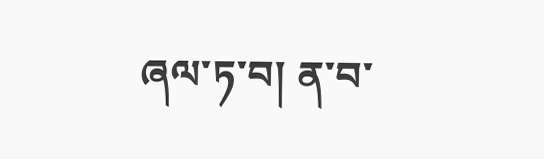ཞལ་ཏ་བ། ན་བ་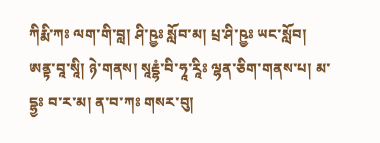ཀིརྨི་ཀཿ ལག་གི་བླ། ཤི་ཥྱཿ སློབ་མ། པྲ་ཤི་ཥྱཿ ཡང་སློབ། ཨནྟ་བཱ་སཱི། ཉེ་གནས། སཱརྡྷཾ་བི་ཧཱ་རཱིཿ ལྷན་ཅིག་གནས་པ། མ་དྷྱཿ བ་ར་མ། ན་བ་ཀཿ གསར་བུ།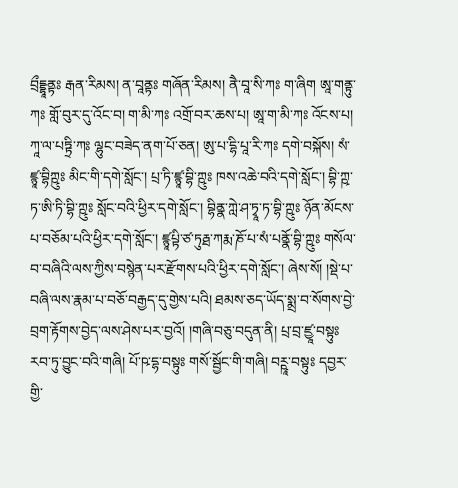བྲྀདྡྷཱནྟཿ རྒན་རིམས། ན་བཱནྟཿ གཞོན་རིམས། ནཻ་བཱ་སི་ཀཿ ག་ཞིག ཨཱ་གནྟུ་ཀཿ གློ་བུར་དུ་འོང་བ། ག་མི་ཀཿ འགྲོ་བར་ཆས་པ། ཨཱ་ག་མི་ཀཿ འོངས་པ། ཀཱ་ལ་པཏྟྲི་ཀཿ ལྷུང་བཟེད་ནག་པོ་ཅན། ཨུ་པ་དྷི་པཱ་རི་ཀཿ དགེ་བསྐོས། སཾ་ཛྙཱ་བྷིཀྵུཿ མིང་གི་དགེ་སློང་། པྲ་ཏི་ཛྙཱ་བྷི་ཀྵུཿ ཁས་འཆེ་བའི་དགེ་སློང་། བྷི་ཀྵ་ཏ་ཨི་ཏི་བྷི་ཀྵུཿ སློང་བའི་ཕྱིར་དགེ་སློང་། བྷིནྣ་ཀླེ་ཤ་ཏྭཱ་ཏ་བྷི་ཀྵུཿ ཉོན་མོངས་པ་བཅོམ་པའི་ཕྱིར་དགེ་སློང་། ཛྙཱཔྟི་ཙ་ཏུརྠ་ཀརྨ་ཎོ་པ་སཾ་པནྣོ་བྷི་ཀྵུཿ གསོལ་བ་བཞིའི་ལས་ཀྱིས་བསྙེན་པར་རྫོགས་པའི་ཕྱིར་དགེ་སློང་། ཞེས་སོ། །སྡེ་པ་བཞི་ལས་རྣམ་པ་བཅོ་བརྒྱད་དུ་གྱེས་པའི། ཐམས་ཅད་ཡོད་སྨྲ་བ་སོགས་བྱེ་བྲག་རྟོགས་བྱེད་ལས་ཤེས་པར་བྱའོ། །གཞི་བཅུ་བདུན་ནི། པྲ་བྲ་ཛྱཱ་བསྟུཿ རབ་ཏུ་བྱུང་བའི་གཞི། པོ་ཥ་དྷ་བསྟུཿ གསོ་སྦྱོང་གི་གཞི། བཪྵཱ་བསྟུཿ དབྱར་གྱི་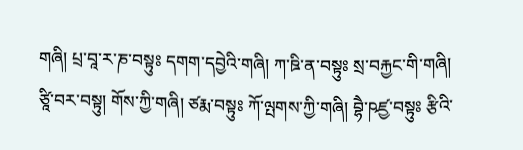གཞི། པྲ་བཱ་ར་ཎ་བསྟུཿ དགག་དབྱེའི་གཞི། ཀ་ཋི་ན་བསྟུཿ སྲ་བརྐྱང་གི་གཞི། ཙཱི་བར་བསྟུ། གོས་ཀྱི་གཞི། ཙརྨ་བསྟུཿ ཀོ་ལྤགས་ཀྱི་གཞི། བྷཻ་ཥཛྱ་བསྟུཿ རྩིའི་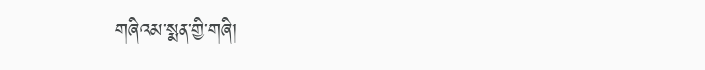གཞིའམ་སྨན་གྱི་གཞི།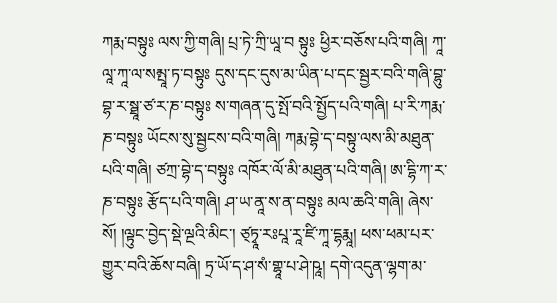ཀརྨ་བསྟུཿ ལས་ཀྱི་གཞི། པྲ་ཏེ་ཀྲི་ཡཱ་བ སྟུཿ ཕྱིར་བཅོས་པའི་གཞི། ཀཱ་ལཱ་ཀཱ་ལ་སམྤཱ་ཏ་བསྟུཿ དུས་དང་དུས་མ་ཡིན་པ་དང་སྦྱར་བའི་གཞི་བྷུ་བྷ་ར་སྠཱ་ཙ་ར་ཎ་བསྟུཿ ས་གཞན་དུ་སྤོ་བའི་སྤྱོད་པའི་གཞི། པ་རི་ཀརྨ་ཎ་བསྟུཿ ཡོངས་སུ་སྦྱངས་བའི་གཞི། ཀརྨ་བྷེ་ད་བསྟུ་ལས་མི་མཐུན་པའི་གཞི། ཙཀྲ་བྷེ་ད་བསྟུཿ འཁོར་ལོ་མི་མཐུན་པའི་གཞི། ཨ་དྷི་ཀ་ར་ཎ་བསྟུཿ རྩོད་པའི་གཞི། ཤ་ཡ་ནཱ་ས་ན་བསྟུཿ མལ་ཆའི་གཞི། ཞེས་སོ། །ལྟུང་བྱེད་སྡེ་ལྔའི་མིང་། ཙ྄ཏྭཱ་རཿཔཱ་རཱ་ཛི་ཀཱ་དྷརྨཱ། ཕས་ཕམ་པར་གྱུར་བའི་ཆོས་བཞི། ཏྲ་ཡོ་ད་ཤ་སཾ་གྷཱ་པ་ཤེ་ཥཱ། དགེ་འདུན་ལྷག་མ་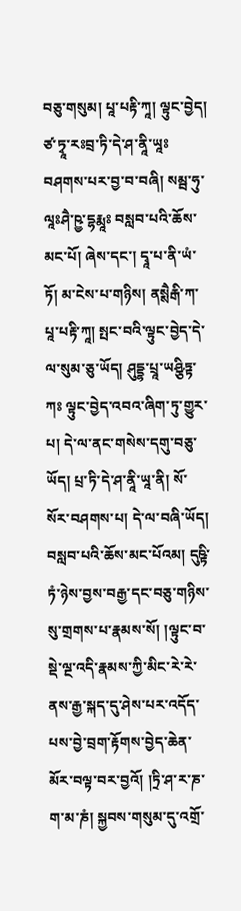བཅུ་གསུམ། པཱ་པརྟི་ཀཱ། ལྟུང་བྱེད། ཙ་ཏྭཱ་རཿབྲ་ཏི་དེ་ཤ་ནཱི་ཡཱཿ བཤགས་པར་བྱ་བ་བཞི། སམྦ་ཧུ་ལཱཿཤཻ་ཥྱ་དྷརྨཱཿ བསླབ་པའི་ཆོས་མང་པོ། ཞེས་དང་། དྭཱ་པ་ནི་ཡཾ་ཏོ། མ་ངེས་པ་གཉིས། ནསྶཻརྒི་ཀ་པཱ་པརྟི་ཀཱ། སྤང་བའི་ལྟུང་བྱེད་དེ་ལ་སུམ་ཅུ་ཡོད། ཤུདྡྷ་པྲཱ་ཡཤྩིཏྟ་ཀཿ ལྟུང་བྱེད་འབའ་ཞིག་ཏུ་གྱུར་པ། དེ་ལ་ནང་གསེས་དགུ་བཅུ་ཡོད། པྲ་ཏི་དེ་ཤ་ནཱི་ཡཱ་ནི། སོ་སོར་བཤགས་པ། དེ་ལ་བཞི་ཡོད། བསླབ་པའི་ཆོས་མང་པོའམ། དུཥྟི་ཏཾ་ཉེས་བྱས་བརྒྱ་དང་བཅུ་གཉིས་སུ་གྲགས་པ་རྣམས་སོ། །ལྟུང་བ་སྡེ་ལྔ་འདི་རྣམས་ཀྱི་མིང་རེ་རེ་ནས་རྒྱ་སྐད་དུ་ཤེས་པར་འདོད་པས་བྱེ་བྲག་རྟོགས་བྱེད་ཆེན་མོར་བལྟ་བར་བྱའོ། །ཏྲི་ཤ་ར་ཎ་ག་མ་ཎཾ། སྐྱབས་གསུམ་དུ་འགྲོ་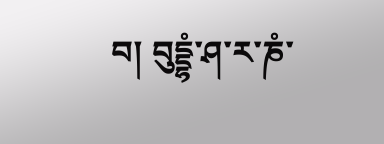བ། བུདྡྷཾ་ཤ་ར་ཎཾ་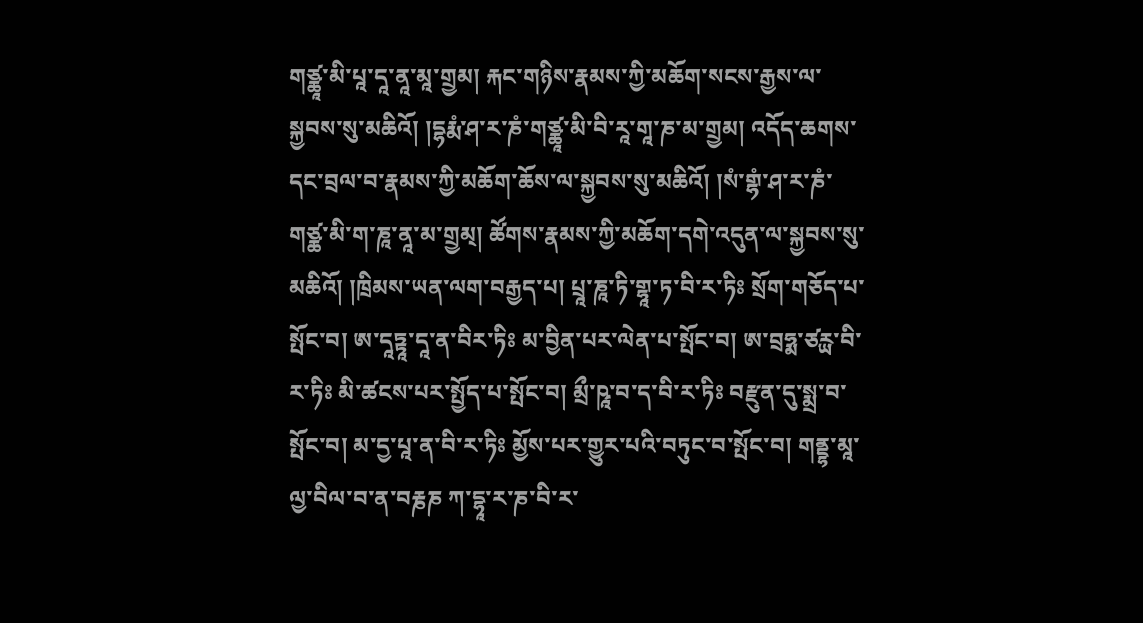གཙྪཱ་མི་པཱ་དཱ་ནཱ་མཱ་གྲྱམ། རྐང་གཉིས་རྣམས་ཀྱི་མཆོག་སངས་རྒྱས་ལ་སྐྱབས་སུ་མཆིའོ། །དྷརྨཾ་ཤ་ར་ཎཾ་གཙྪཱ་མི་བི་རཱ་གཱ་ཎ་མ་གྲྱམ། འདོད་ཆགས་དང་བྲལ་བ་རྣམས་ཀྱི་མཆོག་ཆོས་ལ་སྐྱབས་སུ་མཆིའོ། །སཾ་གྷཾ་ཤ་ར་ཎཾ་གཙྪ་མི་ག་ཎཱ་ནཱ་མ་གྲྱམ྄། ཚོགས་རྣམས་ཀྱི་མཆོག་དགེ་འདུན་ལ་སྐྱབས་སུ་མཆིའོ། །ཁྲིམས་ཡན་ལག་བརྒྱད་པ། པྲཱ་ཎཱ་ཏི་གྷཱ་ཏ་བི་ར་ཏིཿ སྲོག་གཅོད་པ་སྤོང་བ། ཨ་དཱཏྟཱ་དཱ་ན་བིར་ཏིཿ མ་བྱིན་པར་ལེན་པ་སྤོང་བ། ཨ་བྲཧྨ་ཙཪྻ་བི་ར་ཏིཿ མི་ཚངས་པར་སྤྱོད་པ་སྤོང་བ། མྲྀ་ཥཱ་བ་ད་བི་ར་ཏིཿ བརྫུན་དུ་སྨྲ་བ་སྤོང་བ། མ་དྱ་པཱ་ན་བི་ར་ཏིཿ མྱོས་པར་གྱུར་པའི་བཏུང་བ་སྤོང་བ། གནྡྷ་མཱ་ལྱ་བིལ་བ་ན་བརྞཎ ཀ་དྷཱ་ར་ཎ་བི་ར་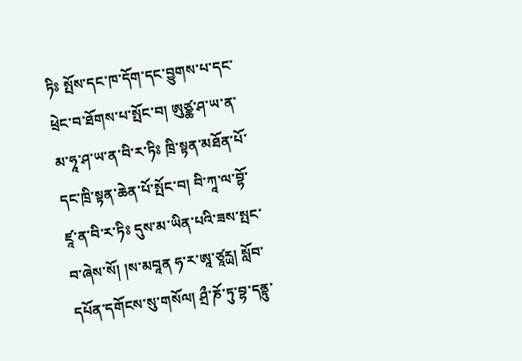ཏིཿ སྤོས་དང་ཁ་དོག་དང་བྱུགས་པ་དང་ཕྲེང་བ་ཐོགས་པ་སྤོང་བ། ཨུཙྪ་ཤ་ཡ་ན་མ་ཧཱ་ཤ་ཡ་ན་བི་ར་ཏིཿ ཁྲི་སྟན་མཐོན་པོ་དང་ཁྲི་སྟན་ཆེན་པོ་སྤོང་བ། བི་ཀཱ་ལ་བྷོ་ཛཱ་ན་བི་ར་ཏིཿ དུས་མ་ཡིན་པའི་ཟས་སྤང་བ་ཞེས་སོ། །ས་མབཱན ཧ་ར་ཨཱ་ཙཱཪྻ། སློབ་དཔོན་དགོངས་སུ་གསོལ། ཤྲྀ་ཎོ་ཏུ་བྷ་དནྟུ་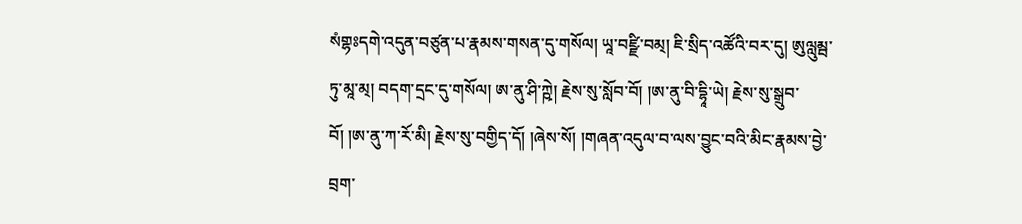སཾགྷཿདགེ་འདུན་བཙུན་པ་རྣམས་གསན་དུ་གསོལ། ཡཱ་བཛྫི་བམ྄། ཇི་སྲིད་འཚོའི་བར་དུ། ཨུལླུམྦ་ཏུ་མཱ་མ྄། བདག་དྲང་དུ་གསོལ། ཨ་ནུ་ཤི་ཀྵེ། རྗེས་སུ་སློབ་བོ། །ཨ་ནུ་བི་དྷཱི་ཡེ། རྗེས་སུ་སྒྲུབ་བོ། །ཨ་ནུ་ཀ་རོ་མི། རྗེས་སུ་བགྱིད་དོ། །ཞེས་སོ། །གཞན་འདུལ་བ་ལས་བྱུང་བའི་མིང་རྣམས་བྱེ་བྲག་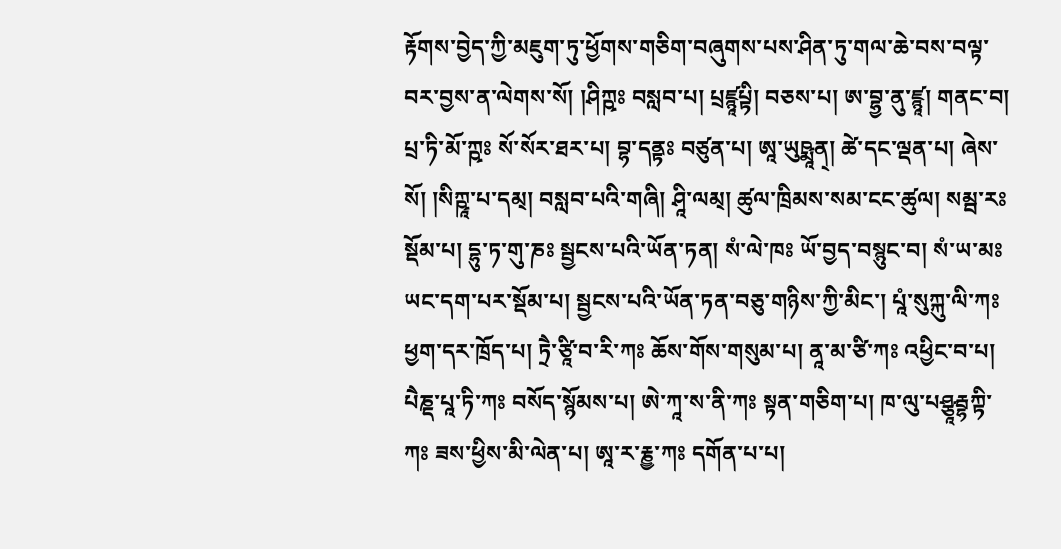རྟོགས་བྱེད་ཀྱི་མཇུག་ཏུ་ཕྱོགས་གཅིག་བཞུགས་པས་ཤིན་ཏུ་གལ་ཆེ་བས་བལྟ་བར་བྱས་ན་ལེགས་སོ། །ཤིཀྵཿ བསླབ་པ། པྲཛྙཱཔྟི། བཅས་པ། ཨ་བྷྱ་ནུ་ཛྙཱ། གནང་བ། པྲ་ཏི་མོ་ཀྵཿ སོ་སོར་ཐར་པ། བྷ་དནྟཿ བཙུན་པ། ཨཱ་ཡུཥྨཱན྄། ཚེ་དང་ལྡན་པ། ཞེས་སོ། །སིཀྵཱ་པ་དམ྄། བསླབ་པའི་གཞི། ཤཱི་ལམ྄། ཚུལ་ཁྲིམས་སམ་ངང་ཚུལ། སམྦ་རཿ སྡོམ་པ། དྷུ་ཏ་གུ་ཎཿ སྦྱངས་པའི་ཡོན་ཏན། སཾ་ལེ་ཁཿ ཡོ་བྱད་བསྙུང་བ། སཾ་ཡ་མཿ ཡང་དག་པར་སྡོམ་པ། སྦྱངས་པའི་ཡོན་ཏན་བཅུ་གཉིས་ཀྱི་མིང་། པཱཾ་སུཀྐུ་ལི་ཀཿ ཕྱག་དར་ཁྲོད་པ། ཏྲཻ་ཙཱི་བ་རི་ཀཿ ཆོས་གོས་གསུམ་པ། ནཱ་མ་ཙི་ཀཿ འཕྱིང་བ་པ། པཻཎྡ་པཱ་ཏི་ཀཿ བསོད་སྙོམས་པ། ཨེ་ཀཱ་ས་ནི་ཀཿ སྟན་གཅིག་པ། ཁ་ལུ་པཤྩཱརྦྷཀྟི་ཀཿ ཟས་ཕྱིས་མི་ལེན་པ། ཨཱ་ར་རྞྱ་ཀཿ དགོན་པ་པ།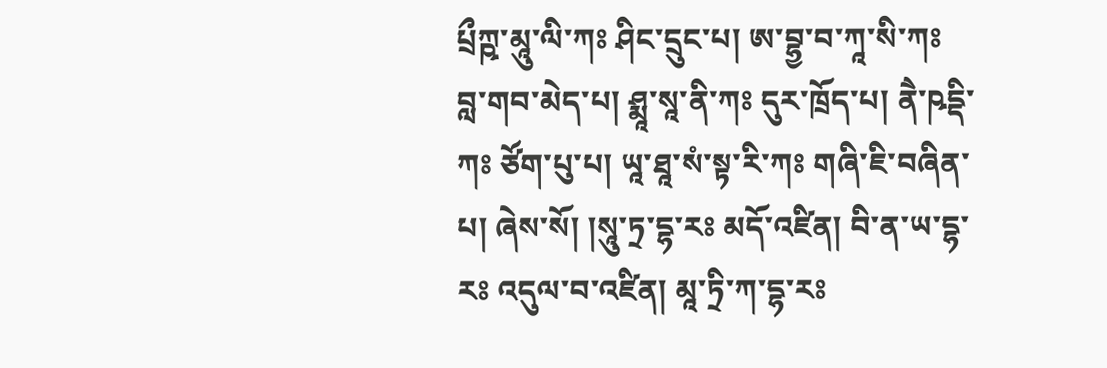པྲྀཀྵ་མཱུ་ལི་ཀཿ ཤིང་དྲུང་པ། ཨ་བྷྱ་བ་ཀཱ་སི་ཀཿ བླ་གབ་མེད་པ། ཤྨཱ་སཱ་ནི་ཀཿ དུར་ཁྲོད་པ། ནཻ་ཥདྡི་ཀཿ ཙོག་པུ་པ། ཡཱ་ཐཱ་སཾ་སྟ་རི་ཀཿ གཞི་ཇི་བཞིན་པ། ཞེས་སོ། །སཱུ་ཏྲ་དྷ་རཿ མདོ་འཛིན། བི་ན་ཡ་དྷ་རཿ འདུལ་བ་འཛིན། མཱ་ཏྲི་ཀ་དྷ་རཿ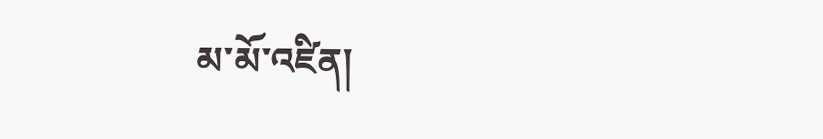མ་མོ་འཛིན།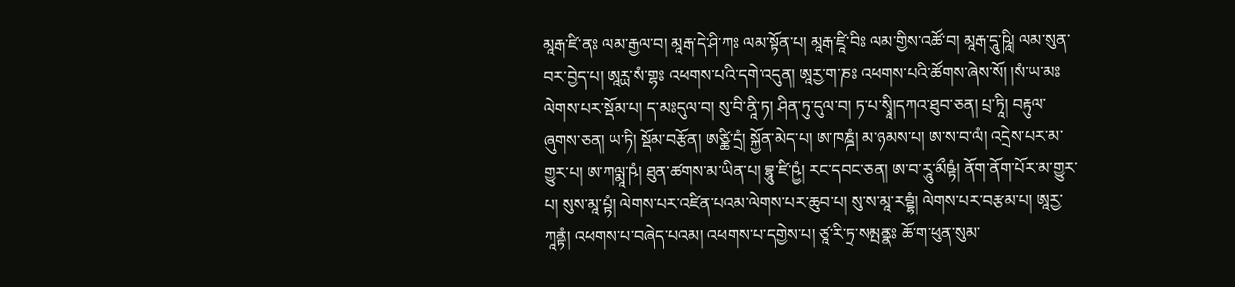མཱརྒ་ཛི་ནཿ ལམ་རྒྱལ་བ། མཱརྒ་དེ་ཤི་ཀཿ ལམ་སྟོན་པ། མཱརྒ་ཛཱི་བིཿ ལམ་གྱིས་འཚོ་བ། མཱརྒ་དཱུ་ཥཱི། ལམ་སུན་བར་བྱེད་པ། ཨཱཪྻ་སཾ་གྷཿ འཕགས་པའི་དགེ་འདུན། ཨཱརྱ་ག་ཎཿ འཕགས་པའི་ཚོགས་ཞེས་སོ། །སཾ་ཡ་མཿ ལེགས་པར་སྡོམ་པ། ད་མཿདུལ་བ། སུ་བི་ནཱི་ཏ། ཤིན་ཏུ་དུལ་བ། ཏ་པ་སྭཱི།དཀའ་ཐུབ་ཅན། པྲ་ཏཱི། བརྟུལ་ཞུགས་ཅན། ཡ་ཏི། སྡོམ་བརྩོན། ཨཙྪི་དྲཾ། སྐྱོན་མེད་པ། ཨ་ཁཎྜཾ། མ་ཉམས་པ། ཨ་ས་བ་ལཾ། འདྲེས་པར་མ་གྱུར་པ། ཨ་ཀལྨཱ་ཥཾ། ཐུན་ཚགས་མ་ཡིན་པ། བྷཱུ་ཛི་ཥྱཾ། རང་དབང་ཅན། ཨ་བ་རཱུ་མྀཥྟཾ། ནོག་ནོག་པོར་མ་གྱུར་པ། སུས་མཱ་པྟཾ། ལེགས་པར་འཛིན་པའམ་ལེགས་པར་ཆུབ་པ། སུ་ས་མཱ་རབྡྷཾ། ལེགས་པར་བརྩམ་པ། ཨཱརྱ་ཀཱནྟཾ། འཕགས་པ་བཞེད་པའམ། འཕགས་པ་དགྱེས་པ། ཙཱ་རི་ཏྲ་སམྤནྣཿ ཆོ་ག་ཕུན་སུམ་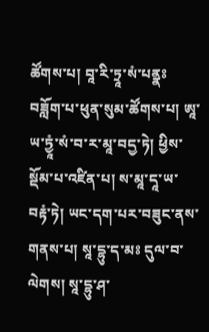ཚོགས་པ། བཱ་རི་ཏྲཱ་སཾ་པནྣཿ བཟློག་པ་ཕུན་སུམ་ཚོགས་པ། ཨཱ་ཡ་ཏྱཱཾ་སཾ་བ་ར་མཱ་བདྱ་ཏེ། ཕྱིས་སྡོམ་པ་འཛིན་པ། ས་མཱ་དཱ་ཡ་བརྟཾ་ཏེ། ཡང་དག་པར་བཟུང་ནས་གནས་པ། སཱ་དྷུ་ད་མཿ དུལ་བ་ལེགས། སཱ་དྷུ་ཤ་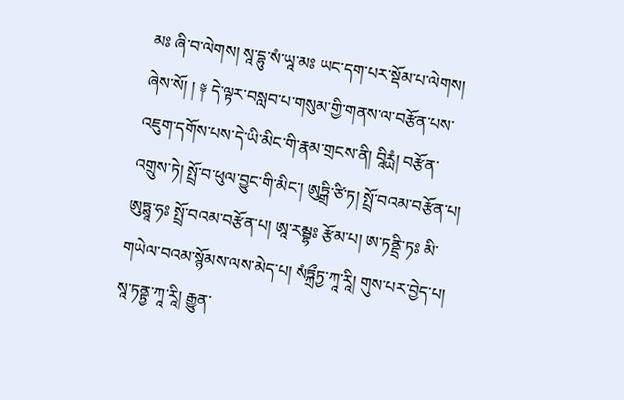མཿ ཞི་བ་ལེགས། སཱ་དྷུ་སཾ་ཡཱ་མཿ ཡང་དག་པར་སྡོམ་པ་ལེགས། ཞེས་སོ། ། ༈ དེ་ལྟར་བསླབ་པ་གསུམ་གྱི་གནས་ལ་བརྩོན་པས་འཇུག་དགོས་པས་དེ་ཡི་མིང་གི་རྣམ་གྲངས་ནི། བཱིཪྻཾ། བརྩོན་འགྲུས་ཏེ། སྤྲོ་བ་ཕུལ་བྱུང་གི་མིང་། ཨུཏྒྲི་ཙི་ཏ། སྤྲོ་བའམ་བརྩོན་པ། ཨུཏྶཱ་ཧཿ སྤྲོ་བའམ་བརྩོན་པ། ཨཱ་རམྦྷཿ རྩོམ་པ། ཨ་ཏནྡྲི་ཏཿ མི་གཡེལ་བའམ་སྙོམས་ལས་མེད་པ། སཾཏྐྲྀཏྱ་ཀཱ་རཱི། གུས་པར་བྱེད་པ། སཱ་ཏནྟྱ་ཀཱ་རཱི། རྒྱུན་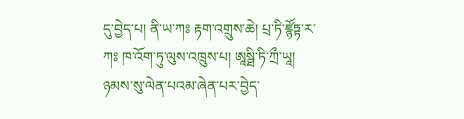དུ་བྱེད་པ། ནི་ཡ་ཀཿ རྟག་འགྲུས་ཆེ། པྲ་ཏི་ཛྙོཏྟ་ར་ཀཿ ཁ་འོག་ཏུ་ལུས་འཁྲུས་པ། ཨཱསྠི་ཏི་ཀྲྀ་ཡཱ། ཉམས་སུ་ལེན་པའམ་ཞེན་པར་བྱེད་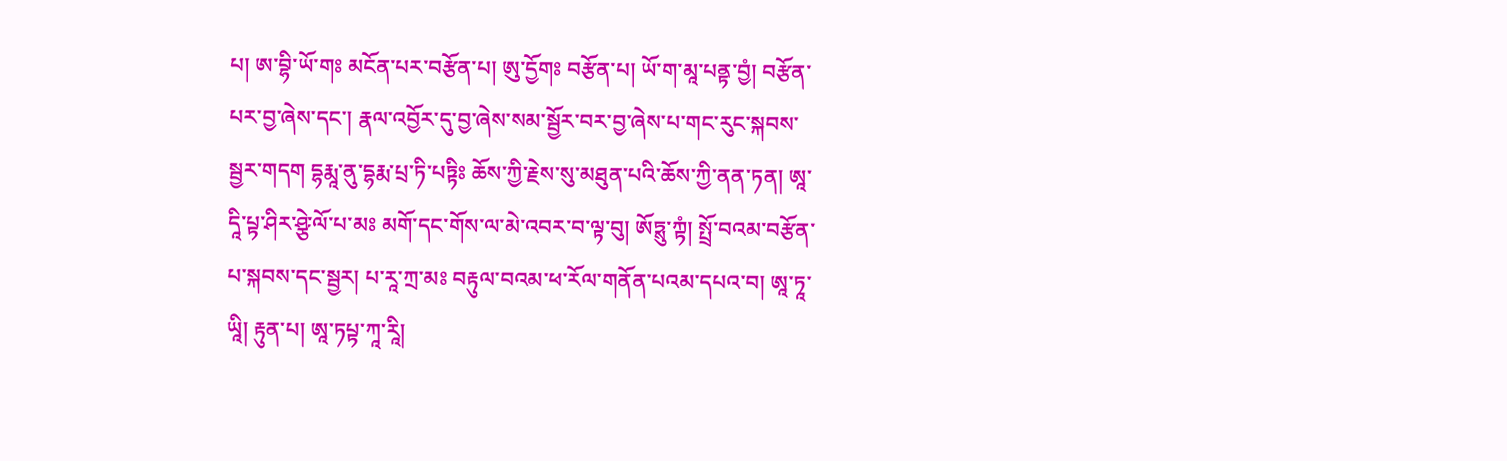པ། ཨ་བྷི་ཡོ་གཿ མངོན་པར་བརྩོན་པ། ཨུ་དྱོགཿ བརྩོན་པ། ཡོ་ག་མཱ་པནྟ་བྱཾ། བརྩོན་པར་བྱ་ཞེས་དང་། རྣལ་འབྱོར་དུ་བྱ་ཞེས་སམ་སྦྱོར་བར་བྱ་ཞེས་པ་གང་རུང་སྐབས་སྦྱར་གདག དྷརྨཱ་ནུ་དྷརྨ་པྲ་ཏི་པཏྟིཿ ཆོས་ཀྱི་རྗེས་སུ་མཐུན་པའི་ཆོས་ཀྱི་ནན་ཏན། ཨཱ་དཱི་པྟ་ཤིར་ཤྩེ་ལོ་པ་མཿ མགོ་དང་གོས་ལ་མེ་འབར་བ་ལྟ་བུ། ཨོཏྶུ་ཀྟཾ། སྤྲོ་བའམ་བརྩོན་པ་སྐབས་དང་སྦྱར། པ་རཱ་ཀྲ་མཿ བརྟུལ་བའམ་ཕ་རོལ་གནོན་པའམ་དཔའ་བ། ཨཱ་ཏཱ་ཡཱི། རྟུན་པ། ཨཱ་ཏཔྟ་ཀཱ་རཱི།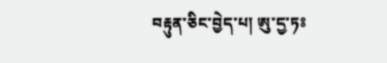བརྟུན་ཅིང་བྱེད་པ། ཨུ་དྱ་ཏཿ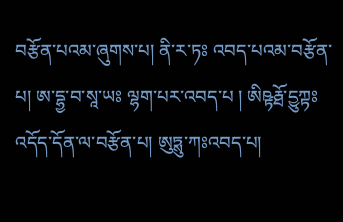བརྩོན་པའམ་ཞུགས་པ། ནི་ར་ཏཿ འབད་པའམ་བརྩོན་པ། ཨ་དྷྱ་བ་སཱ་ཡཿ ལྷག་པར་འབད་པ ། ཨིཥྟརྠོ་དྱུཀྟཿ འདོད་དོན་ལ་བརྩོན་པ། ཨུཏྶུ་ཀཿའབད་པ།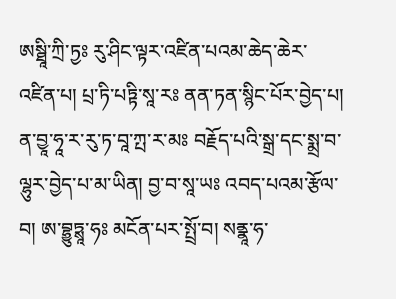ཨསྠཱི་ཀྲི་ཏྱཿ རུ་ཤིང་ལྟར་འཛིན་པའམ་ཆེད་ཆེར་འཛིན་པ། པྲ་ཏི་པཏྟི་སཱ་རཿ ནན་ཏན་སྙིང་པོར་བྱེད་པ། ན་བྱཱ་ཧཱ་ར་རུ་ཏ་བཱ་ཀྤ་ར་མཿ བརྗོད་པའི་སྒྲ་དང་སྨྲ་བ་ལྷུར་བྱེད་པ་མ་ཡིན། བྱ་བ་སཱ་ཡཿ འབད་པའམ་རྩོལ་བ། ཨ་བྷྱུཏྶཱ་ཧཿ མངོན་པར་སྤྲོ་བ། སནྣཱ་ཧ་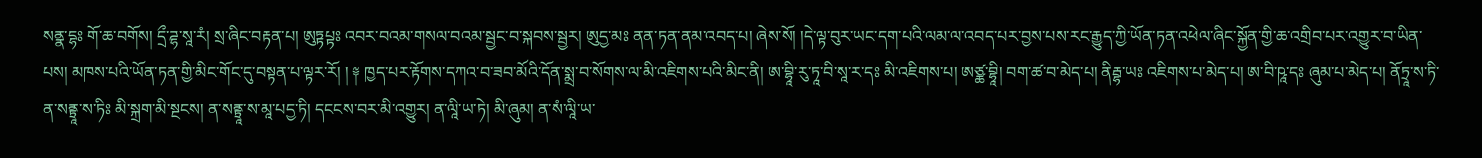སནྣ་དྷཿ གོ་ཆ་བགོས། དྲྀ་ཌྷ་སཱ་རཾ། སྲ་ཞིང་བརྟན་པ། ཨུཏྟཔྟཿ འབར་བའམ་གསལ་བའམ་སྦྱང་བ་སྐབས་སྦྱར། ཨུདྱ་མཿ ནན་ཏན་ནམ་འབད་པ། ཞེས་སོ། །དེ་ལྟ་བུར་ཡང་དག་པའི་ལམ་ལ་འབད་པར་བྱས་པས་རང་རྒྱུད་ཀྱི་ཡོན་ཏན་འཕེལ་ཞིང་སྐྱོན་གྱི་ཆ་འགྲིབ་པར་འགྱུར་བ་ཡིན་པས། མཁས་པའི་ཡོན་ཏན་གྱི་མིང་གོང་དུ་བསྟན་པ་ལྟར་རོ། ། ༈ ཁྱད་པར་རྟོགས་དཀའ་བ་ཟབ་མོའི་དོན་སྨྲ་བ་སོགས་ལ་མི་འཇིགས་པའི་མིང་ནི། ཨ་བྷཱི་རུ་ཏཱ་བི་སཱ་ར་དཿ མི་འཇིགས་པ། ཨཙྪ་བྷཱི། བག་ཚ་བ་མེད་པ། ནིརྦྷ་ཡཿ འཇིགས་པ་མེད་པ། ཨ་བི་ཥཱ་དཿ ཞུམ་པ་མེད་པ། ནོཏྲཱ་ས་ཏི་ན་སནྟྲཱ་ས་ཏིཿ མི་སྐྲག་མི་སྔངས། ན་སནྟྲཱ་ས་མཱ་པདྱ་ཏི། དངངས་བར་མི་འགྱུར། ན་ལཱི་ཡ་ཏེ། མི་ཞུམ། ན་སཾ་ལཱི་ཡ་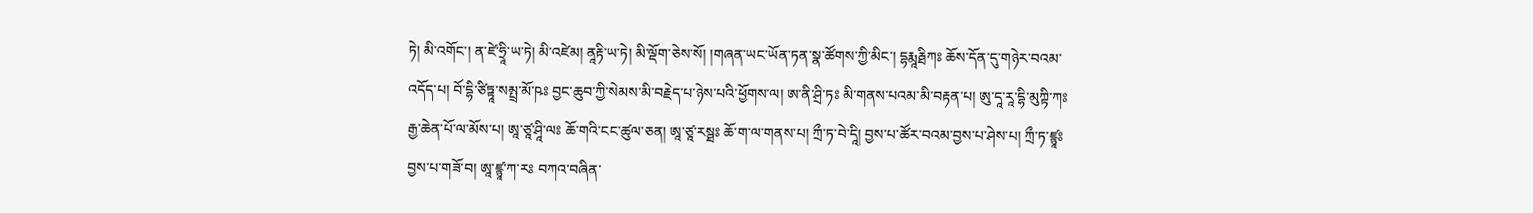ཏེ། མི་འགོང་། ན་ཛེ་ཧྲཱི་ཡ་ཏེ། མི་འཛེམ། ནཱརྟི་ཡ་ཏེ། མི་ལྡོག་ཅེས་སོ། །གཞན་ཡང་ཡོན་ཏན་སྣ་ཚོགས་ཀྱི་མིང་། དྷརྨཱརྠིཀཿ ཆོས་དོན་དུ་གཉེར་བའམ་འདོད་པ། བོ་དྷི་ཙིཏྟཱ་སམྤྲ་མོ་ཥཿ བྱང་ཆུབ་ཀྱི་སེམས་མི་བརྗེད་པ་ཉེས་པའི་ཕྱོགས་ལ། ཨ་ནི་ཤྲི་ཏཿ མི་གནས་པའམ་མི་བརྟན་པ། ཨུ་དཱ་རཱ་དྷི་མུཀྟི་ཀཿ རྒྱ་ཆེན་པོ་ལ་མོས་པ། ཨཱ་ཙཱ་ཤཱི་ལཿ ཆོ་གའི་ངང་ཚུལ་ཅན། ཨཱ་ཙཱ་རསྠཿ ཆོ་ག་ལ་གནས་པ། ཀྲྀ་ཏ་བེ་དཱི། བྱས་པ་ཚོར་བའམ་བྱས་པ་ཤེས་པ། ཀྲྀ་ཏ་ཛྙཱཿ བྱས་པ་གཟོ་བ། ཨཱ་ཛྙཱ་ཀ་རཿ བཀའ་བཞིན་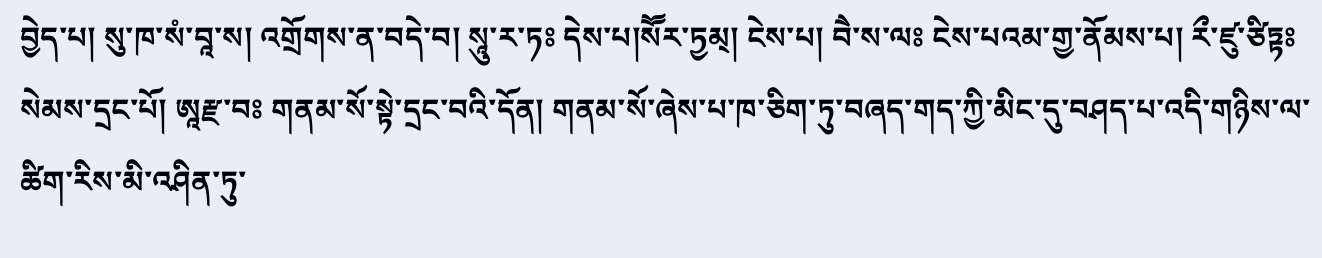བྱེད་པ། སུ་ཁ་སཾ་བཱ་ས། འགྲོགས་ན་བདེ་བ། སཱུ་ར་ཏཿ དེས་པ།སཽར་ཏྱམ྄། ངེས་པ། བཻ་ས་ལཿ ངེས་པའམ་གྱ་ནོམས་པ། རྀ་ཛུ་ཙིཏྟཿསེམས་དྲང་པོ། ཨཱརྫ་བཿ གནམ་སོ་སྟེ་དྲང་བའི་དོན། གནམ་སོ་ཞེས་པ་ཁ་ཅིག་ཏུ་བཞད་གད་ཀྱི་མིང་དུ་བཤད་པ་འདི་གཉིས་ལ་ཚིག་རིས་མི་འཤིན་ཏུ་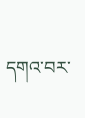དགའ་བར་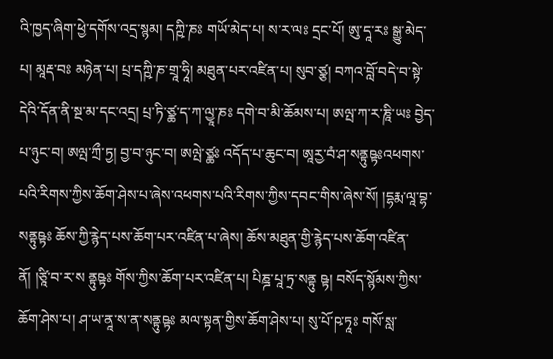འི་ཁྱད་ཞིག་ཕྱེ་དགོས་འདྲ་སྙམ། དཀྵི་ཎཿ གཡོ་མེད་པ། ས་ར་ལཿ དྲང་པོ། ཨུ་དཱ་རཿ སྒྱུ་མེད་པ། མཱརྡ་བཿ མཉེན་པ། པྲ་དཀྵི་ཎ་གྲཱ་ཧཱི། མཐུན་པར་འཛིན་པ། སུབ་ཙྩ། བཀའ་བློ་བདེ་བ་སྟེ་དེའི་དོན་ནི་སྔ་མ་དང་འདྲ། པྲ་ཏི་ཙྪ་ད་ཀ་ལྱཱ་ཎཿ དགེ་བ་མི་ཆོམས་པ། ཨལྤ་ཀ་ར་ཎཱི་ཡཿ བྱེད་པ་ཉུང་བ། ཨལྤ་ཀྲྀ་ཏྱ། བྱ་བ་ཉུང་བ། ཨལྤེ་ཙྪཿ འདོད་པ་ཆུང་བ། ཨཱརྱ་བཾ་ཤ་སནྟུཥྟཿའཕགས་པའི་རིགས་ཀྱིས་ཆོག་ཤེས་པ་ཞེས་འཕགས་པའི་རིགས་ཀྱིས་དབང་གིས་ཞེས་སོ། །དྷརྨ་ལཱ་བྷ་སནྟུཥྟཿ ཆོས་ཀྱི་རྙེད་པས་ཆོག་པར་འཛིན་པ་ཞེས། ཆོས་མཐུན་གྱི་རྙེད་པས་ཆོག་འཛིན་ནོ། །ཙཱི་བ་ར་ས ནྟུཥྟཿ གོས་ཀྱིས་ཆོག་པར་འཛིན་པ། པིཎྜ་པཱ་ཏྲ་སནྟུ ཥྟ། བསོད་སྙོམས་ཀྱིས་ཆོག་ཤེས་པ། ཤ་ཡ་ནཱ་ས་ན་སནྟུཥྟཿ མལ་སྟན་གྱིས་ཆོག་ཤེས་པ། སུ་པོ་ཥ་ཏཱཿ གསོ་སླ་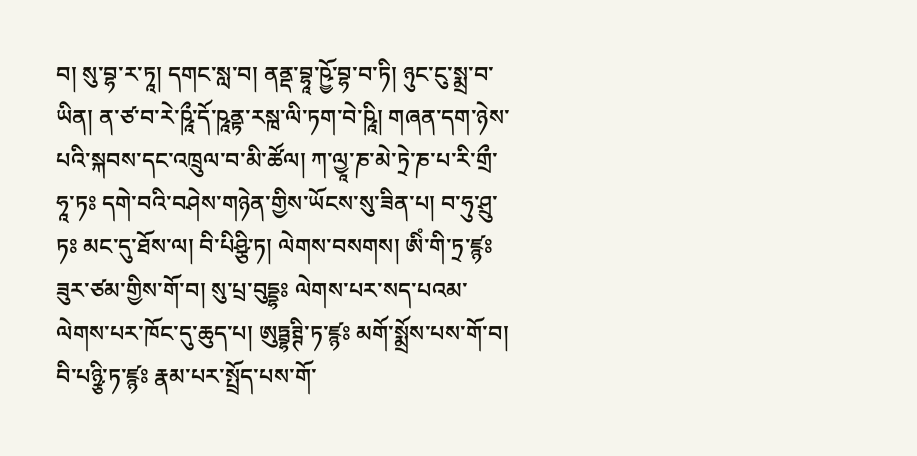བ། སུ་བྷ་ར་ཏཱ། དགང་སླ་བ། ནནྡ་བྷཱ་ཥྱོ་བྷ་བ་ཏི། ཉུང་ངུ་སྨྲ་བ་ཡིན། ན་ཙ་བ་རེ་ཥཱྀ་དོ་ཥཱནྟ་རསྑ་ལི་ཏག་བེ་ཥཱི། གཞན་དག་ཉེས་པའི་སྐབས་དང་འཁྲུལ་བ་མི་ཚོལ། ཀ་ལྱཱ་ཎ་མེ་ཏྲེ་ཎ་པ་རི་གྲྀ་ཧཱ་ཏཿ དགེ་བའི་བཤེས་གཉེན་གྱིས་ཡོངས་སུ་ཟིན་པ། བ་ཧུ་ཤྲུ་ཏཿ མང་དུ་ཐོས་ལ། བི་པིཤྩི་ཏ། ལེགས་བསགས། ཨིཾ་གི་ཏྲ་ཛྙཿ ཟུར་ཙམ་གྱིས་གོ་བ། སུ་པྲ་བུདྡྷཿ ལེགས་པར་སད་པའམ་ལེགས་པར་ཁོང་དུ་ཆུད་པ། ཨུཏྦྷཊྚི་ཏ་ཛྙཿ མགོ་སྨྲོས་པས་གོ་བ། བི་པཉྩི་ཏ་ཛྙཿ རྣམ་པར་སྤྲོད་པས་གོ་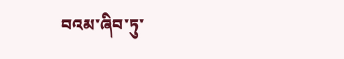བའམ་ཞིབ་ཏུ་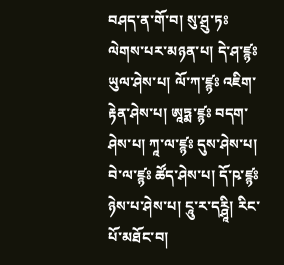བཤད་ན་གོ་བ། སུ་ཤྲུ་ཏཿ ལེགས་པར་མཉན་པ། དེ་ཤ་ཛྙཿ ཡུལ་ཤེས་པ། ལོ་ཀ་ཛྙཿ འཇིག་རྟེན་ཤེས་པ། ཨཱཏྨ་ཛྙཿ བདག་ཤེས་པ། ཀཱ་ལ་ཛྙཿ དུས་ཤེས་པ། བེ་ལ་ཛྙཿ ཚོད་ཤེས་པ། དོ་ཥ་ཛྙཿ ཉེས་པ་ཤེས་པ། ངཱུ་ར་དཪྴཱི། རིང་པོ་མཐོང་བ།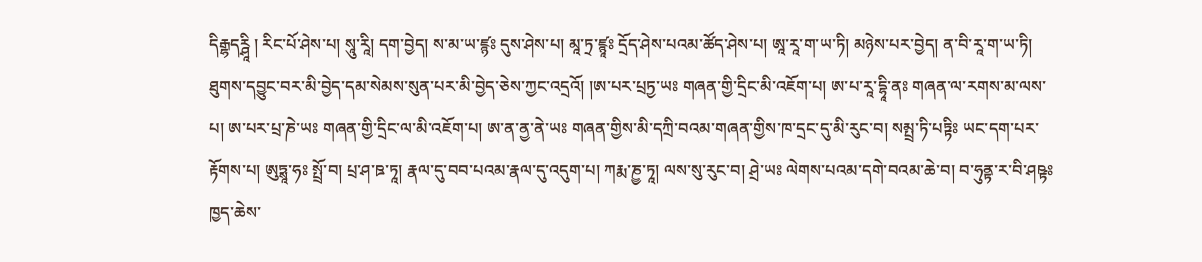དིརྒྷདཪྴཱི ། རིང་པོ་ཤེས་པ། སཱུ་རཱི། དག་བྱེད། ས་མ་ཡ་ཛྙཿ དུས་ཤེས་པ། མཱ་ཏྲ་ཛྙཱཿ དྲོད་ཤེས་པའམ་ཚོད་ཤེས་པ། ཨཱ་རཱ་ག་ཡ་ཏི། མཉེས་པར་བྱེད། ན་བི་རཱ་ག་ཡ་ཏི། ཐུགས་དབྱུང་བར་མི་བྱེད་དམ་སེམས་སུན་པར་མི་བྱེད་ཅེས་ཀྱང་འདྲའོ། །ཨ་པར་པྲཏྱ་ཡཿ གཞན་གྱི་དྲིང་མི་འཇོག་པ། ཨ་པ་རཱ་དྷཱི་ནཿ གཞན་ལ་རགས་མ་ལས་པ། ཨ་པར་པྲ་ཎེ་ཡཿ གཞན་གྱི་དྲིང་ལ་མི་འཇོག་པ། ཨ་ན་ནྱ་ནེ་ཡཿ གཞན་གྱིས་མི་དཀྲི་བའམ་གཞན་གྱིས་ཁ་དྲང་དུ་མི་རུང་བ། སམྤྲ་ཏི་པཏྟིཿ ཡང་དག་པར་རྟོགས་པ། ཨུཏྶཱ་ཧཿ སྤྲོ་བ། པྲ་ཤ་ཋ་ཏཱ། རྣལ་དུ་བབ་པའམ་རྣལ་དུ་འདུག་པ། ཀརྨ་ཎྱ་ཏཱ། ལས་སུ་རུང་བ། ཤྲེ་ཡཿ ལེགས་པའམ་དགེ་བའམ་ཆེ་བ། བ་ཧུནྟ་ར་བི་ཤཥྟཿ ཁྱད་ཆེས་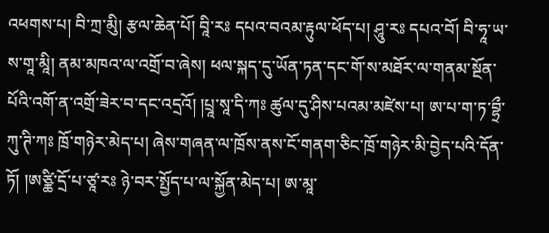འཕགས་པ། བི་ཀྲ་མིུ། རྩལ་ཆེན་པོ། བཱི་རཿ དཔའ་བའམ་རྟུལ་ཕོད་པ། ཤཱུ་རཿ དཔའ་བོ། བི་ཧཱ་ཡ་ས་གཱ་མཱི། ནམ་མཁའ་ལ་འགྲོ་བ་ཞེས། ཕལ་སྐད་དུ་ཡོན་ཏན་དང་གོ་ས་མཐོར་ལ་གནམ་སྔོན་པོའི་འགོ་ན་འགྲོ་ཟེར་བ་དང་འདྲའོ། །པྲཱ་སཱ་དི་ཀཿ ཚུལ་དུ་ཤིས་པའམ་མཛེས་པ། ཨ་པ་ག་ཏ་བྷྲྀ་ཀུ་ཊི་ཀཿ ཁྲོ་གཉེར་མེད་པ། ཞེས་གཞན་ལ་ཁྲོས་ནས་ངོ་གནག་ཅིང་ཁྲོ་གཉེར་མི་བྱེད་པའི་དོན་ཏོ། །ཨཙྪི་དྲོ་པ་ཙཱ་རཿ ཉེ་བར་སྤྱོད་པ་ལ་སྐྱོན་མེད་པ། ཨ་མཱ་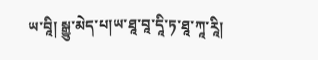ཡ་བཱི། སྒྱུ་མེད་པ།ཡ་ཐཱ་བཱ་དཱི་ཏ་ཐཱ་ཀཱ་རཱི།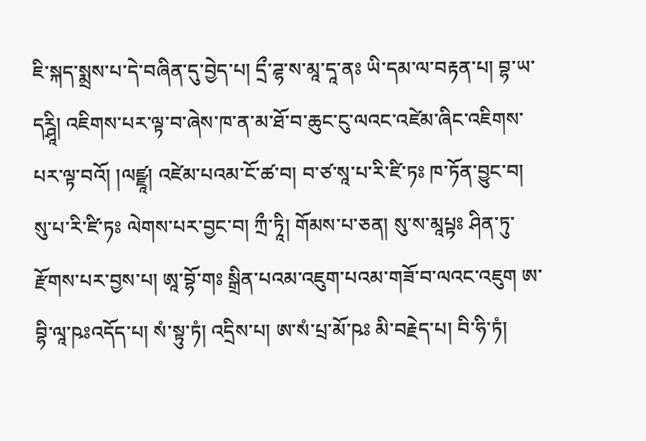ཇི་སྐད་སྨྲས་པ་དེ་བཞིན་དུ་བྱེད་པ། དྲྀ་ཌྷ་ས་མཱ་དཱ་ནཿ ཡི་དམ་ལ་བརྟན་པ། བྷ་ཡ་དཪྴཱི། འཇིགས་པར་ལྟ་བ་ཞེས་ཁ་ན་མ་ཐོ་བ་ཆུང་ངུ་ལའང་འཛེམ་ཞིང་འཇིགས་པར་ལྟ་བའོ། །ལཛྫཱ། འཛེམ་པའམ་ངོ་ཚ་བ། བ་ཙ་སཱ་པ་རི་ཛི་ཏཿ ཁ་ཏོན་བྱུང་བ། སུ་པ་རི་ཛི་ཏཿ ལེགས་པར་བྱང་བ། ཀྲྀ་ཏཱི། གོམས་པ་ཅན། སུ་ས་མཱཔྟཿ ཤིན་ཏུ་རྫོགས་པར་བྱས་པ། ཨཱ་བྷོ་གཿ སྒྲིན་པའམ་འཇུག་པའམ་གཟོ་བ་ལའང་འཇུག ཨ་བྷི་ལཱ་ཥཿའདོད་པ། སཾ་སྟུ་ཏཾ། འདྲིས་པ། ཨ་སཾ་པྲ་མོ་ཥཿ མི་བརྗེད་པ། བི་ཧི་ཏཾ།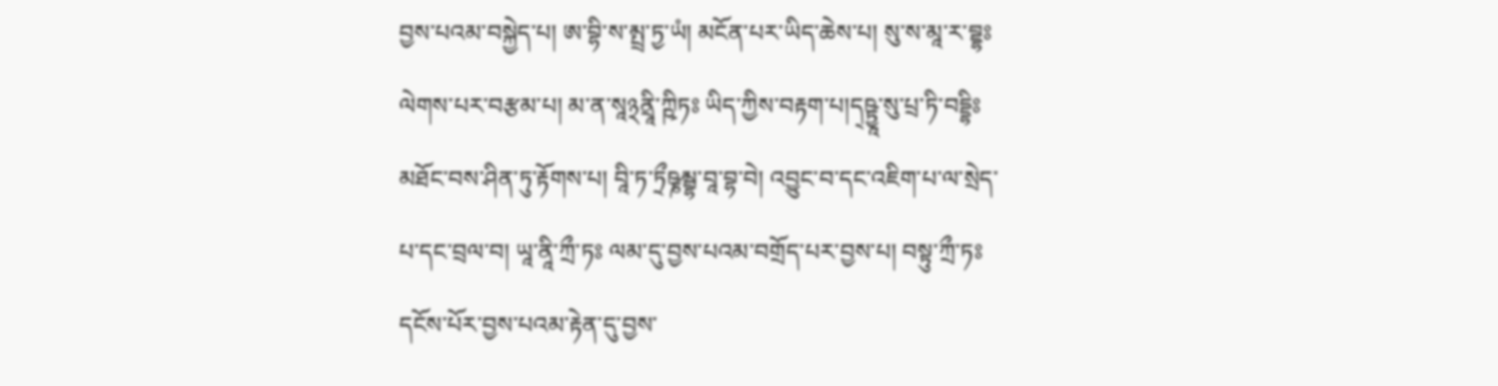བྱས་པའམ་བསྐྱེད་པ། ཨ་བྷི་ས་མྤྲ་ཏྱ་ཡཾ། མངོན་པར་ཡིད་ཆེས་པ། སུ་ས་མཱ་ར་བྡྷཿ ལེགས་པར་བརྩམ་པ། མ་ན་སཱ྅ནྲཱི་ཀྵིཏཿ ཡིད་ཀྱིས་བརྟག་པ།ད྄ཥྟྱཱ་སུ་པྲ་ཏི་བདྡྷིཿ མཐོང་བས་ཤིན་ཏུ་རྟོགས་པ། བཱི་ཏ་ཏྲྀཥྞམྦྷ་བཱ་བྷ་བེ། འབྱུང་བ་དང་འཇིག་པ་ལ་སྲེད་པ་དང་བྲལ་བ། ཡཱ་ནཱི་ཀྲྀ་ཏཿ ལམ་དུ་བྱས་པའམ་བགྲོད་པར་བྱས་པ། བསྟུ་ཀྲྀ་ཏཿ དངོས་པོར་བྱས་པའམ་རྟེན་དུ་བྱས་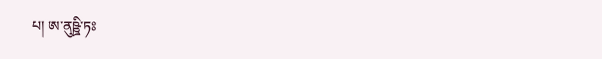པ། ཨ་ནུཥྛི་ཏཿ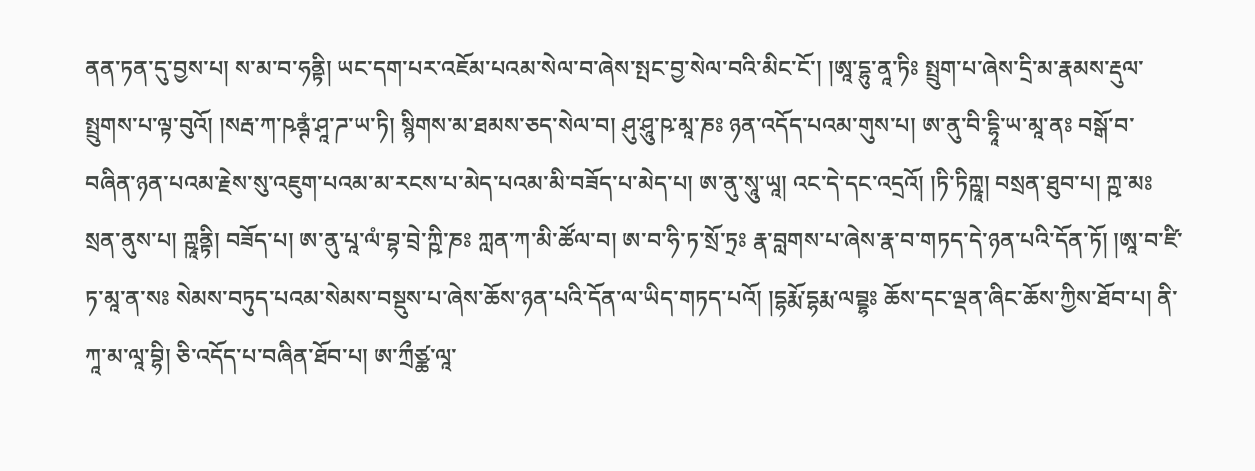ནན་ཏན་དུ་བྱས་པ། ས་མ་བ་ཧནྟི། ཡང་དག་པར་འཇོམ་པའམ་སེལ་བ་ཞེས་སྤང་བྱ་སེལ་བའི་མིང་ངོ་། །ཨཱ་དྷུ་ནཱ་ཏིཿ སྤྲུག་པ་ཞེས་དྲི་མ་རྣམས་རྡུལ་སྤྲུགས་པ་ལྟ་བུའོ། །སརྦ་ཀ་ཥནྚཾ་ཤཱ་ཌ་ཡ་ཏི། སྙིགས་མ་ཐམས་ཅད་སེལ་བ། ཤུ་ཤཱུ་ཥ་མཱ་ཎཿ ཉན་འདོད་པའམ་གུས་པ། ཨ་ནུ་བི་དྷཱི་ཡ་མཱ་ནཿ བསྒོ་བ་བཞིན་ཉན་པའམ་རྗེས་སུ་འཇུག་པའམ་མ་རངས་པ་མེད་པའམ་མི་བཟོད་པ་མེད་པ། ཨ་ནུ་སཱུ་ཡཱ། འང་དེ་དང་འདྲའོ། །ཏི་ཏིཀྵཱ། བསྲན་ཐུབ་པ། ཀྵ་མཿ སྲན་ནུས་པ། ཀྵཱནྟི། བཟོད་པ། ཨ་ནུ་པཱ་ལཾ་བྷ་བྲེ་ཀྵི་ཎཿ ཀླན་ཀ་མི་ཚོལ་བ། ཨ་བ་ཧི་ཏ་སྲོ་ཏྲཿ རྣ་བླགས་པ་ཞེས་རྣ་བ་གཏད་དེ་ཉན་པའི་དོན་ཏོ། །ཨཱ་བ་ཛི་ཏ་མཱ་ན་སཿ སེམས་བཏུད་པའམ་སེམས་བསྡུས་པ་ཞེས་ཆོས་ཉན་པའི་དོན་ལ་ཡིད་གཏད་པའོ། །དྷརྨོ་དྷརྨ་ལབྡྷཿ ཆོས་དང་ལྡན་ཞིང་ཆོས་ཀྱིས་ཐོབ་པ། ནི་ཀཱ་མ་ལཱ་བྷི། ཅི་འདོད་པ་བཞིན་ཐོབ་པ། ཨ་ཀྲྀཙྪ་ལཱ་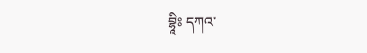བྷཱིཿ དཀའ་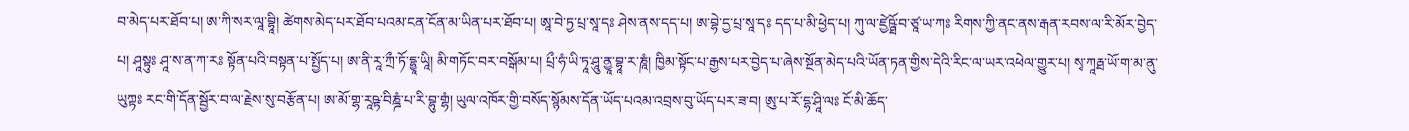བ་མེད་པར་ཐོབ་པ། ཨ་ཀི་སར་ལཱ་བྷཱི། ཚེགས་མེད་པར་ཐོབ་པའམ་ངན་ངོན་མ་ཡིན་པར་ཐོབ་པ། ཨཱ་བེ་ཏྱ་པྲ་སཱ་དཿ ཤེས་ནས་དད་པ། ཨ་བྷེ་དྱ་པྲ་སཱ་དཿ དད་པ་མི་ཕྱེད་པ། ཀུ་ལ་ཛྱེཥྠོ་བ་ཙཱ་ཡ་ཀཿ རིགས་ཀྱི་ནང་ནས་རྒན་རབས་ལ་རི་མོར་བྱེད་པ། ཤཱསྟུཿ ཤཱ་ས་ན་ཀ་རཿ སྟོན་པའི་བསྟན་པ་སྤྱོད་པ། ཨ་ནི་རཱ་ཀྲྀ་ཏོ་དྷྱཱ་ཡཱི། མི་གཏོང་བར་བསྒོམ་པ། པྲྀ་ཧཾ་ཡི་ཏཱ་ཤཱུ་ནྱཱ་བྷཱ་ར་ཎཱཾ། ཁྱིམ་སྟོང་པ་རྒྱས་པར་བྱེད་པ་ཞེས་སྔོན་མེད་པའི་ཡོན་ཏན་གྱིས་དེའི་རིང་ལ་ཡར་འཕེལ་གྱུར་པ། སྭ་ཀཱརྠ་ཡོ་ག་མ་ནུ་ཡུཀྟཿ རང་གི་དོན་སྦྱོར་བ་ལ་རྗེས་སུ་བརྩོན་པ། ཨ་མོ་གྷ་རཱཥྟ་བིཎྜཾ་པ་རི་བྷུ་གྷཾ། ཡུལ་འཁོར་གྱི་བསོད་སྙོམས་དོན་ཡོད་པའམ་འབྲས་བུ་ཡོད་པར་ཟ་བ། ཨུ་པ་རོ་དྷ་ཤཱི་ལཿ ངོ་མི་ཆོད་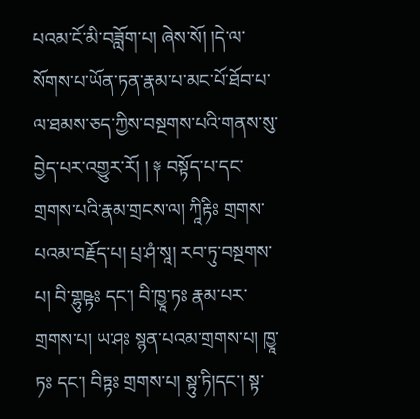པའམ་ངོ་མི་བཟློག་པ། ཞེས་སོ། །དེ་ལ་སོགས་པ་ཡོན་ཏན་རྣམ་པ་མང་པོ་ཐོབ་པ་ལ་ཐམས་ཅད་ཀྱིས་བསྔགས་པའི་གནས་སུ་བྱེད་པར་འགྱུར་རོ། ། ༈ བསྟོད་པ་དང་གྲགས་པའི་རྣམ་གྲངས་ལ། ཀཱིརྟིཿ གྲགས་པའམ་བརྗོད་པ། པྲ་ཤཾ་སཱ། རབ་ཏུ་བསྔགས་པ། བི་གྷུཥྟཿ དང་། བི་ཁྱཱ་ཏཿ རྣམ་པར་གྲགས་པ། ཡ་ཤཿ སྙན་པའམ་གྲགས་པ། ཁྱཱ་ཏཿ དང་། བིཏྟཿ གྲགས་པ། སྟུ་ཏི།དང་། སྟ་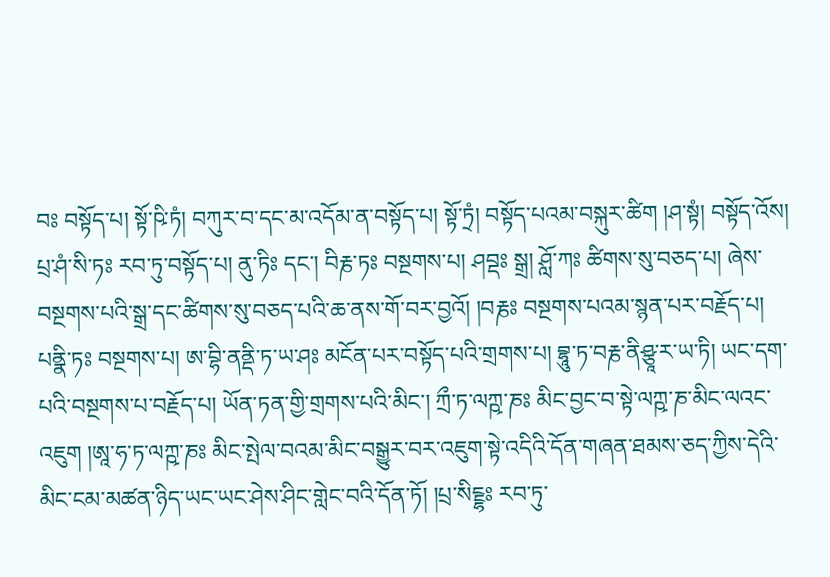བཿ བསྟོད་པ། སྟོ་ཥི་ཏཾ། བཀུར་བ་དང་མ་འདོམ་ན་བསྟོད་པ། སྟོ་ཏྲཾ། བསྟོད་པའམ་བསྐུར་ཚིག །ཤ་སྟཾ། བསྟོད་འོས། པྲ་ཤཾ་སི་ཏཿ རབ་ཏུ་བསྟོད་པ། ནུ་ཏིཿ དང་། བིརྞ་ཏཿ བསྔགས་པ། ཤབྡཿ སྒྲ། ཤློ་ཀཿ ཚིགས་སུ་བཅད་པ། ཞེས་བསྔགས་པའི་སྒྲ་དང་ཚིགས་སུ་བཅད་པའི་ཆ་ནས་གོ་བར་བྱའོ། །བརྞཿ བསྔགས་པའམ་སྙན་པར་བརྗོད་པ། པནྣི་ཏཿ བསྔགས་པ། ཨ་བྷི་ནནྡི་ཏ་ཡ་ཤཿ མངོན་པར་བསྟོད་པའི་གྲགས་པ། བྷཱུ་ཏ་བརྞ་ནིཤྩཱ་ར་ཡ་ཏི། ཡང་དག་པའི་བསྔགས་པ་བརྗོད་པ། ཡོན་ཏན་གྱི་གྲགས་པའི་མིང་། ཀྲྀ་ཏ་ལཀྵ་ཎཿ མིང་བྱང་བ་སྟེ་ལཀྵ་ཎ་མིང་ལའང་འཇུག །ཨཱ་ཧ་ཏ་ལཀྵ་ཎཿ མིང་སྤེལ་བའམ་མིང་བསྒྱུར་བར་འཇུག་སྟེ་འདིའི་དོན་གཞན་ཐམས་ཅད་ཀྱིས་དེའི་མིང་ངམ་མཚན་ཉིད་ཡང་ཡང་ཤེས་ཤིང་གླེང་བའི་དོན་ཏོ། །པྲ་སིངྔྷཿ རབ་ཏུ་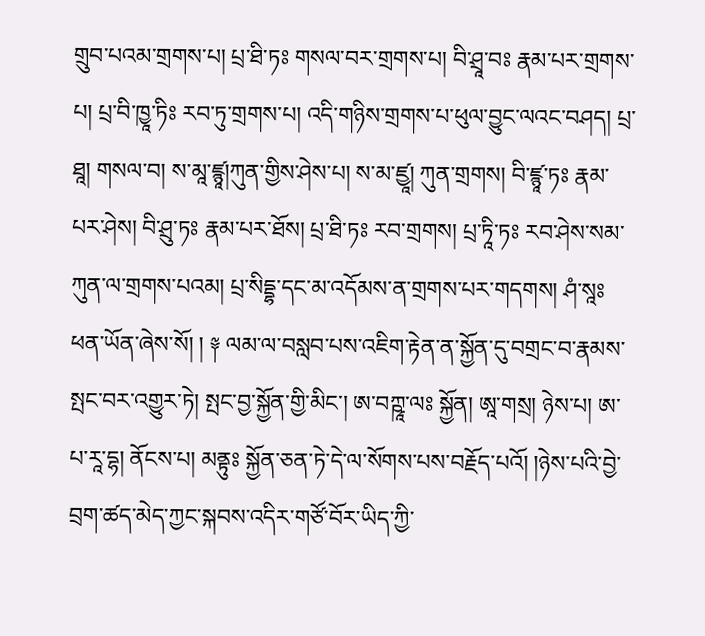གྲུབ་པའམ་གྲགས་པ། པྲ་ཐི་ཏཿ གསལ་བར་གྲགས་པ། བི་ཤྲཱ་བཿ རྣམ་པར་གྲགས་པ། པྲ་བི་ཁྱཱ་ཏིཿ རབ་ཏུ་གྲགས་པ། འདི་གཉིས་གྲགས་པ་ཕུལ་བྱུང་ལའང་བཤད། པྲ་ཐཱ། གསལ་བ། ས་མཱ་ཛྙཱ།ཀུན་གྱིས་ཤེས་པ། ས་མ་ཛྱཱ། ཀུན་གྲགས། བི་ཛྙཱ་ཏཿ རྣམ་པར་ཤེས། བི་ཤྲུ་ཏཿ རྣམ་པར་ཐོས། པྲ་ཐི་ཏཿ རབ་གྲགས། པྲ་ཏཱི་ཏཿ རབ་ཤེས་སམ་ཀུན་ལ་གྲགས་པའམ། པྲ་སིདྡྷ་དང་མ་འདོམས་ན་གྲགས་པར་གདགས། ཤཾ་སཱཿ ཕན་ཡོན་ཞེས་སོ། ། ༈ ལམ་ལ་བསླབ་པས་འཇིག་རྟེན་ན་སྐྱོན་དུ་བགྲང་བ་རྣམས་སྤང་བར་འགྱུར་ཏེ། སྤང་བྱ་སྐྱོན་གྱི་མིང་། ཨ་བཀྵཱ་ལཿ སྐྱོན། ཨཱ་གསྲ། ཉེས་པ། ཨ་པ་རཱ་དྷ། ནོངས་པ། མནྟུཿ སྐྱོན་ཅན་ཏེ་དེ་ལ་སོགས་པས་བརྗོད་པའོ། །ཉེས་པའི་བྱེ་བྲག་ཚད་མེད་ཀྱང་སྐབས་འདིར་གཙོ་བོར་ཡིད་ཀྱི་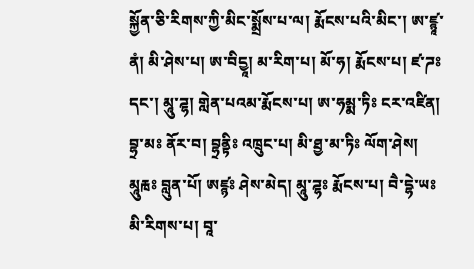སྐྱོན་ཅི་རིགས་ཀྱི་མིང་སྨྲོས་པ་ལ། རྨོངས་པའི་མིང་། ཨ་ཛྙཱ་ནཾ། མི་ཤེས་པ། ཨ་བིདྱཱ། མ་རིག་པ། མོ་ཧ། རྨོངས་པ། ཛ་ཌཿ དང་། མཱུ་ཌྷ། གླེན་པའམ་རྨོངས་པ། ཨ་ཧམྨ་ཏིཿ ངར་འཛིན། བྷྲ་མཿ ནོར་བ། བྷྲནྟིཿ འཁྲུང་པ། མི་ཐྱ་མ་ཏིཿ ལོག་ཤེས། མཱུརྑཿ བླུན་པོ། ཨཛྙཿ ཤེས་མེད། མཱུ་ཌྷཿ རྨོངས་པ། བཻ་དྷེ་ཡཿ མི་རིགས་པ། བཱ་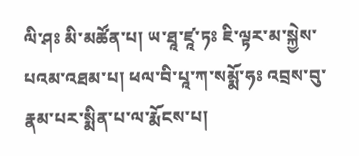ལི་ཤཿ མི་མཚོན་པ། ཡ་ཐཱ་ཛཱ་ཏཿ ཇི་ལྟར་མ་སྐྱེས་པའམ་འཐམ་པ། ཕལ་བི་པཱ་ཀ་སམྨོ་ཧཿ འབྲས་བུ་རྣམ་པར་སྨིན་པ་ལ་རྨོངས་པ།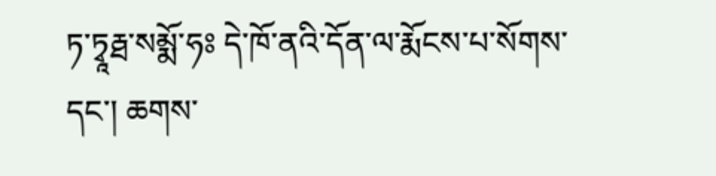ཏ་ཏྭཱརྠ་སམྨོ་ཧཿ དེ་ཁོ་ནའི་དོན་ལ་རྨོངས་པ་སོགས་དང་། ཆགས་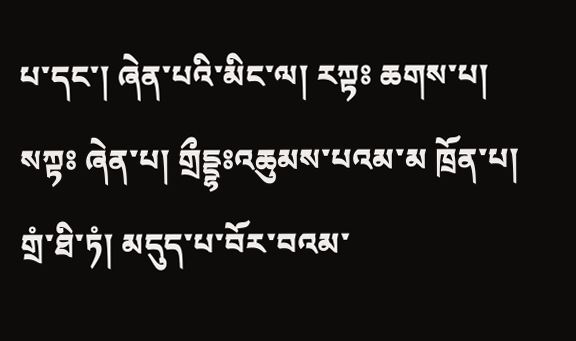པ་དང་། ཞེན་པའི་མིང་ལ། རཀྟཿ ཆགས་པ། སཀྟཿ ཞེན་པ། གྲྀདྡྷཿའཆུམས་པའམ་མ ཁྲོན་པ། གྲཾ་ཐི་ཏཾ། མདུད་པ་བོར་བའམ་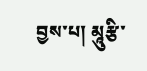བྱས་པ། མཱུརྩི་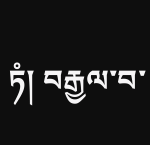ཏཾ། བརྒྱལ་བ་